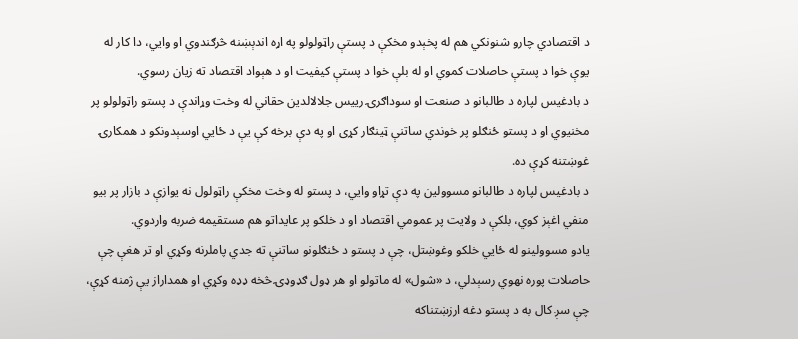د اقتصادي چارو شنونکي هم له پخېدو مخکې د پستې راټولولو په اړه اندېښنه څرګندوي او وايي، دا کار له يوې خوا د پستې حاصلات کموي او له بلې خوا د پستې کيفيت او د هېواد اقتصاد ته زيان رسوي.
د بادغیس لپاره د طالبانو د صنعت او سوداګرۍ رييس جلالالدین حقاني له وخت وړاندې د پستو راټولولو پر مخنیوي او د پستو ځنګلو پر خوندي ساتنې ټينګار کړی او په دې برخه کې یې د ځايي اوسېدونکو د همکارۍ غوښتنه کړې ده.
د بادغیس لپاره د طالبانو مسوولین په دې تړاو وايي، د پستو له وخت مخکې راټولول نه یوازې د بازار پر بیو منفي اغېز کوي، بلکې د ولایت پر عمومي اقتصاد او د خلکو پر عایداتو هم مستقیمه ضربه واردوي.
یادو مسوولینو له ځايي خلکو وغوښتل، چې د پستو د ځنګلونو ساتنې ته جدي پاملرنه وکړي او تر هغې چې حاصلات پوره نهوي رسېدلي، د «شول» له ماتولو او هر ډول ګډوډۍ څخه ډډه وکړي او همداراز یې ژمنه کړې، چې سږ کال به د پستو دغه ارزښتناکه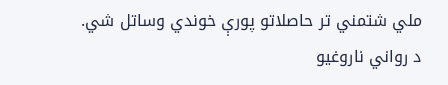ملي شتمني تر حاصلاتو پورې خوندي وساتل شي.
د رواني ناروغیو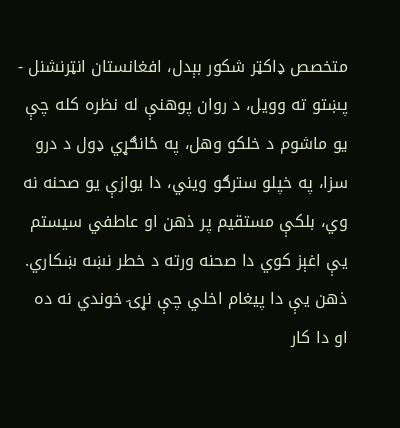متخصص ډاکټر شکور بېدل، افغانستان انټرنشنل - پښتو ته وویل، د روان پوهنې له نظره کله چې یو ماشوم د خلکو وهل، په ځانګړي ډول د درو سزا، په خپلو سترګو ویني، دا یوازې یو صحنه نه وي، بلکې مستقیم پر ذهن او عاطفي سیستم یې اغېز کوي دا صحنه ورته د خطر نښه ښکاري. ذهن یې دا پیغام اخلي چې نړۍ خوندي نه ده او دا کار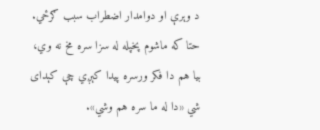د وېرې او دوامدار اضطراب سبب ګرځي. حتا که ماشوم پخپله له سزا سره مخ نه وي، بیا هم دا فکر ورسره پیدا کېږي چې کېدای شي «دا له ما سره هم وشي».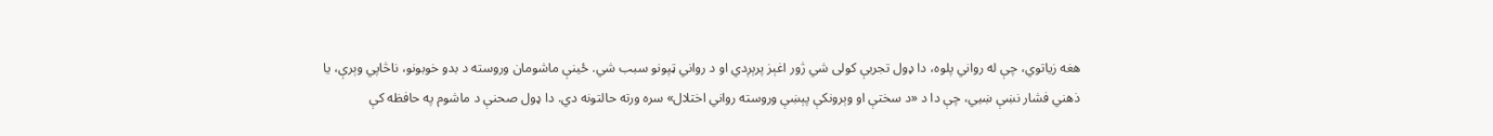هغه زیاتوي، چې له رواني پلوه، دا ډول تجربې کولی شي ژور اغېز پرېږدي او د رواني ټپونو سبب شي. ځینې ماشومان وروسته د بدو خوبونو، ناڅاپي وېرې، یا ذهني فشار نښې ښيي، چې دا د «د سختې او وېرونکې پېښې وروسته رواني اختلال» سره ورته حالتونه دي. دا ډول صحنې د ماشوم په حافظه کې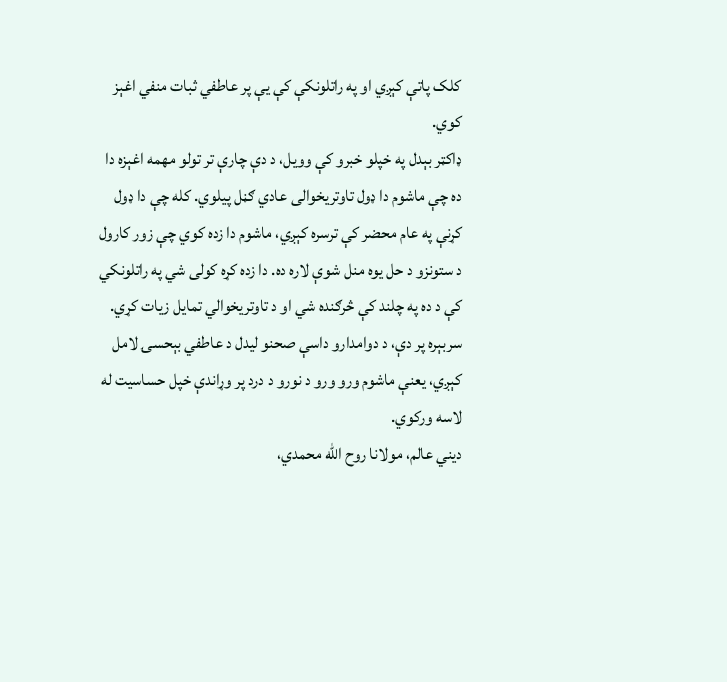کلک پاتې کېږي او په راتلونکې کې یې پر عاطفي ثبات منفي اغېز کوي.
ډاکټر بېدل په خپلو خبرو کې وویل، د دې چارې تر تولو مهمه اغېزه دا ده چې ماشوم دا ډول تاوتریخوالی عادي ګڼل پیلوي. کله چې دا ډول کړنې په عام محضر کې ترسره کېږي، ماشوم دا زده کوي چې زور کارول د ستونزو د حل یوه منل شوې لاره ده. دا زده کړه کولی شي په راتلونکي کې د ده په چلند کې څرګنده شي او د تاوتریخوالي تمایل زیات کړي. سربېره پر دې، د دوامدارو داسې صحنو لیدل د عاطفي بېحسۍ لامل کېږي، یعنې ماشوم ورو ورو د نورو د درد پر وړاندې خپل حساسیت له لاسه ورکوي.
دیني عالم، مولانا روح الله محمدي،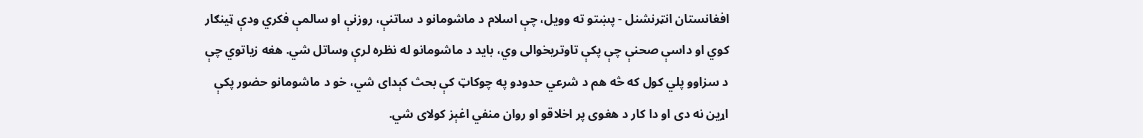افغانستان انټرنشنل - پښتو ته وویل، چې اسلام د ماشومانو د ساتنې، روزنې او سالمې فکري ودې ټینګار کوي او داسې صحنې چې پکې تاوتریخوالی وي، باید د ماشومانو له نظره لرې وساتل شي. هغه زیاتوي چې د سزاوو پلي کول که څه هم د شرعي حدودو په چوکاټ کې بحث کېدای شي، خو د ماشومانو حضور پکې اړین نه دی او دا کار د هغوی پر اخلاقو او روان منفي اغېز کولای شي.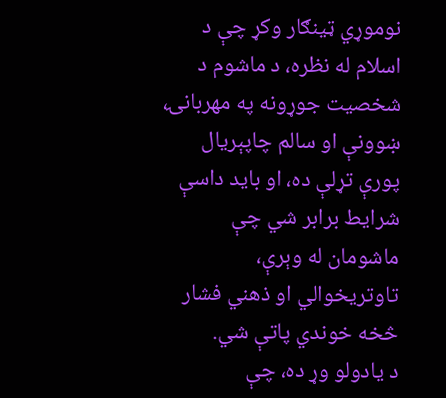نوموړي ټینګار وکړ چې د اسلام له نظره، د ماشوم د شخصیت جوړونه په مهربانۍ، ښوونې او سالم چاپېریال پورې تړلې ده، او باید داسې شرایط برابر شي چې ماشومان له وېرې، تاوتریخوالي او ذهني فشار څخه خوندي پاتې شي.
د یادولو وړ ده، چې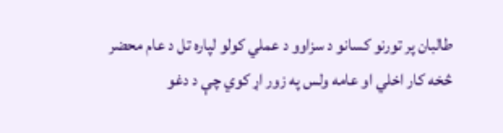طالبان پر تورنو کسانو د سزاوو د عملي کولو لپاره تل د عام محضر څخه کار اخلي او عامه ولس په زور اړ کوي چې د دغو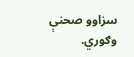سزاوو صحنې وګوري.